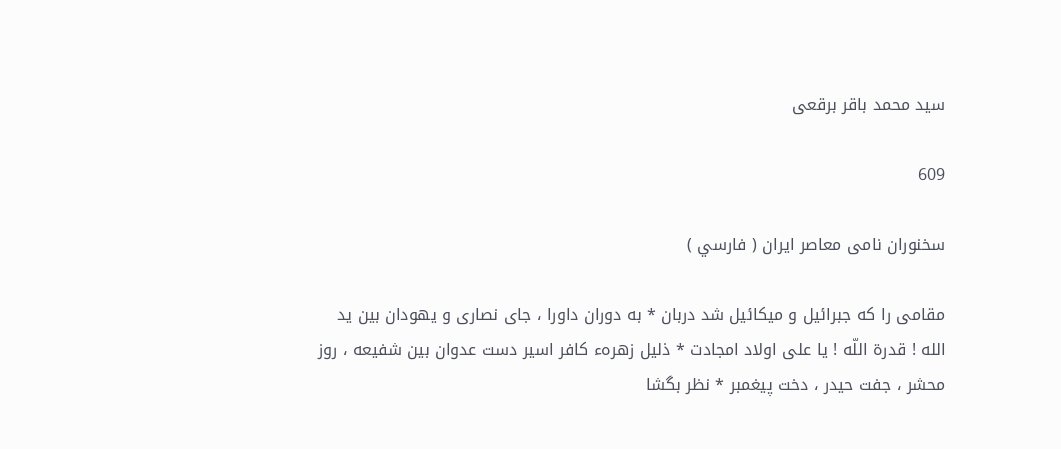سيد محمد باقر برقعى

609

سخنوران نامى معاصر ايران ( فارسي )

مقامى را كه جبرائيل و ميكائيل شد دربان * به دوران داورا ، جاى نصارى و يهودان بين يد الله ! قدرة اللّه ! يا على اولاد امجادت * ذليل زهرهء كافر اسير دست عدوان بين شفيعه ، روز محشر ، جفت حيدر ، دخت پيغمبر * نظر بگشا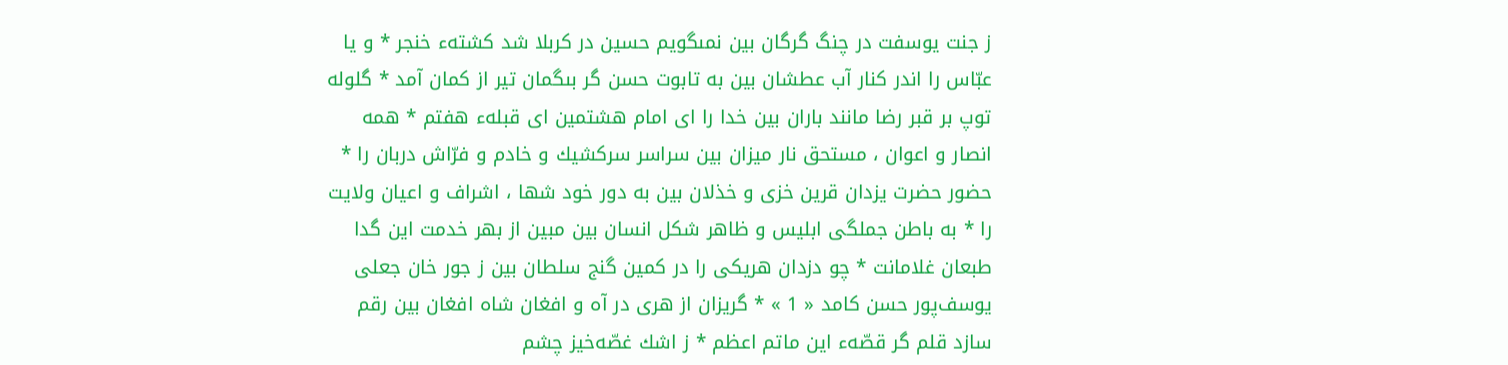ز جنت يوسفت در چنگ گرگان بين نمىگويم حسين در كربلا شد كشتهء خنجر * و يا عبّاس را اندر كنار آب عطشان بين به تابوت حسن گر بىگمان تير از كمان آمد * گلوله توپ بر قبر رضا مانند باران بين خدا را اى امام هشتمين اى قبلهء هفتم * همه انصار و اعوان ، مستحق نار ميزان بين سراسر سركشيك و خادم و فرّاش دربان را * حضور حضرت يزدان قرين خزى و خذلان بين به دور خود شها ، اشراف و اعيان ولايت را * به باطن جملگى ابليس و ظاهر شكل انسان بين مبين از بهر خدمت اين گدا طبعان غلامانت * چو دزدان هريكى را در كمين گنج سلطان بين ز جور خان جعلى يوسف‌پور حسن كامد « 1 » * گريزان از هرى در آه و افغان شاه افغان بين رقم سازد قلم گر قصّهء اين ماتم اعظم * ز اشك غصّه‌خيز چشم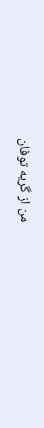من از گريه توفان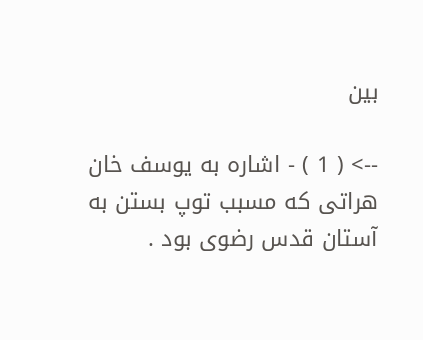بين

--> ( 1 ) - اشاره به يوسف خان هراتى كه مسبب توپ بستن به آستان قدس رضوى بود .